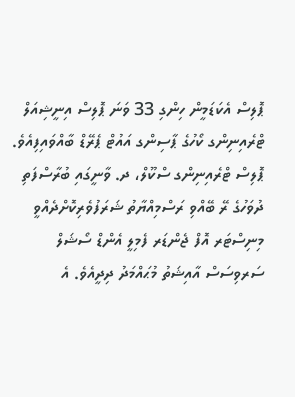ޕޮލިސް އެކަޑަމީން ހިންގި 33 ވަނަ ޕޮލިސް އިނީޝިއަލް ޓްރެއިނިންގ ކޯހުގެ ޕާސިންގ އައުޓް ޕެރޭޑް ބާއްވައިފިއެވެ.
ޕޮލިސް ޓްރެއިނިންގ ސްކޫލް، ދ. ވާނީގައި ބުރާސްފަތި ދުވަހުގެ ރޭ ބޭއްވި ރަސްމިއްޔާތު ޝަރަފުވެރިކޮށްދެއްވީ މިނިސްޓަރ އޮފް ޖެންޑަރ ފެމިލީ އެންޑް ސޯޝަލް ސަރވިސަސް އާއިޝަތު މުޙައްމަދު ދިދީއެވެ. އެ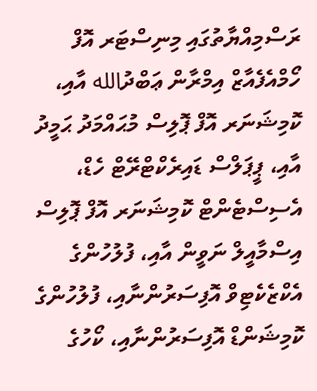ރަސްމިއްޔާތުގައި މިނިސްޓަރ އޮފް ހޯމްއެފެއާޒް އިމްރާން ޢަބްދުالله އާއި، ކޮމިޝަނަރ އޮފް ޕޮލިސް މުޙައްމަދު ޙަމީދު އާއި، ޕީޕަލްސް ޑައިރެކްޓްރޭޓް ހެޑް، އެސިސްޓެންޓް ކޮމިޝަނަރ އޮފް ޕޮލިސް އިސްމާއީލް ނަވީން އާއި، ފުލުހުންގެ އެކްޒެކެޓިވް އޮފިސަރުންނާއި، ފުލުހުންގެ ކޮމިޝަންޑް އޮފިސަރުންނާއި، ކޯހުގެ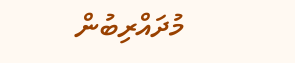މުދައްރިބުން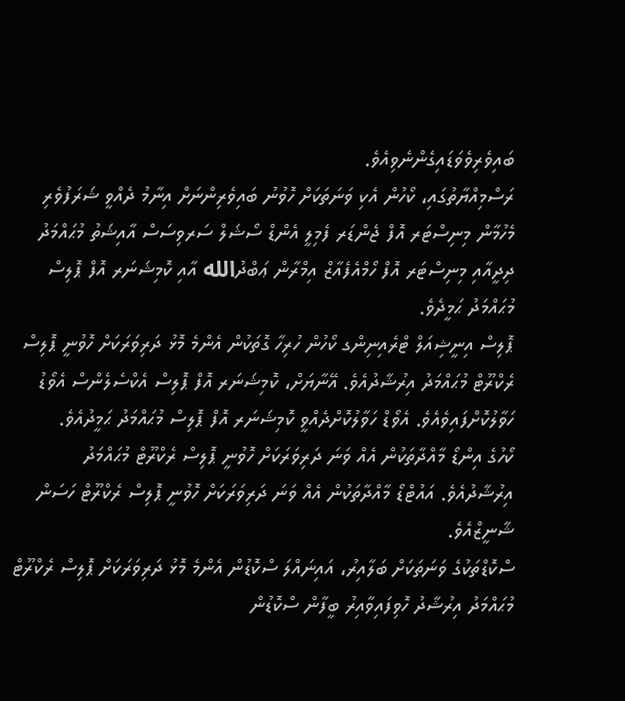ބައިވެރިވެވަޑައިގެންނެވިއެވެ.
ރަސްމިއްޔާތުގައި، ކޯހުން އެކި ވަނަތަކަށް ހޮވުނު ބައިވެރިންނަށް އިނާމު ދެއްވީ ޝަރަފުވެރި މެހުމާން މިނިސްޓަރ އޮފް ޖެންޑަރ ފެމިލީ އެންޑް ސޯޝަލް ސަރވިސަސް އާއިޝަތު މުޙައްމަދު ދިދީއާއި މިނިސްޓަރ އޮފް ހޯމްއެފެއާޒް އިމްރާން ޢަބްދުالله އާއި ކޮމިޝަނަރ އޮފް ޕޮލިސް މުޙައްމަދު ޙަމީދެވެ.
ޕޮލިސް އިނީޝިއަލް ޓްރެއިނިންގ ކޯހުން ހުރިހާ ގޮތަކުން އެންމެ މޮޅު ދަރިވަރަކަށް ހޮވުނީ ޕޮލިސް ރެކްރޫޓް މުޙައްމަދު އިރުޝާދުއެވެ. އޭނާޔަށް، ކޮމިޝަނަރ އޮފް ޕޮލިސް އެކްސެލެންސް އެވޯޑު ހަވާލުކޮށްފައިވެއެވެ. އެވޯޑް ހަވާލުކޮށްދެއްވީ ކޮމިޝަނަރ އޮފް ޕޮލިސް މުޙައްމަދު ޙަމީދުއެވެ.
ކޯހުގެ އިންޑޯ މާއްދާތަކުން އެއް ވަނަ ދަރިވަރަކަށް ހޮވުނީ ޕޮލިސް ރެކްރޫޓް މުޙައްމަދު އިރުޝާދުއެވެ. އައުޓްޑޯ މާއްދާތަކުން އެއް ވަނަ ދަރިވަރަކަށް ހޮވުނީ ޕޮލިސް ރެކްރޫޓް ހަސަން ޝާނީޒްއެވެ.
ސްކޮޑްތަކުގެ ވަނަތަކަށް ބަލާއިރު، އައިނައްލަ ސްކޮޑުން އެންމެ މޮޅު ދަރިވަރަކަށް ޕޮލިސް ރެކްރޫޓް މުޙައްމަދު އިރުޝާދު ހޮވިފައިވާއިރު ބީފާން ސްކޮޑުން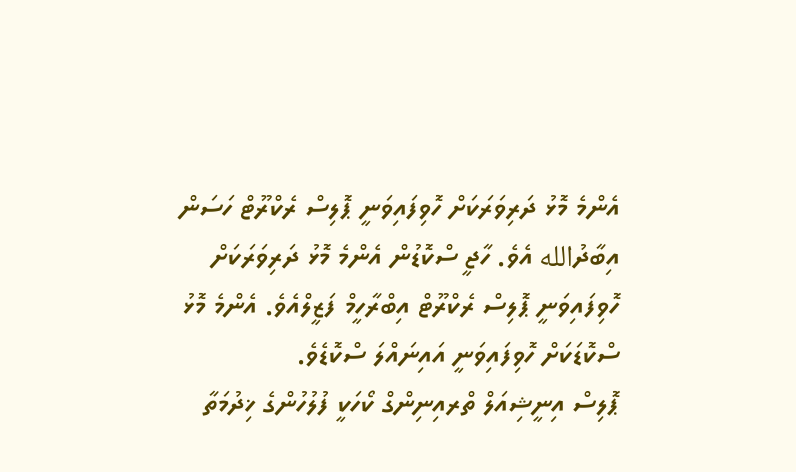އެންމެ މޮޅު ދަރިވަރަކަށް ހޮވިފައިވަނީ ޕޮލިސް ރެކްރޫޓް ހަސަން އިބާދުالله އެވެ. ހާޖީ ސްކޮޑުން އެންމެ މޮޅު ދަރިވަރަކަށް ހޮވިފައިވަނީ ޕޮލިސް ރެކްރޫޓް އިބްރާހީމް ފަޒީލްއެވެ. އެންމެ މޮޅު ސްކޮޑަކަށް ހޮވިފައިވަނީ އައިނައްލަ ސްކޮޑެވެ.
ޕޮލިސް އިނީޝިއަލް ތްރއިނިންގް ކޯހަކީ ފުލުހުންގެ ޚިދުމަތާ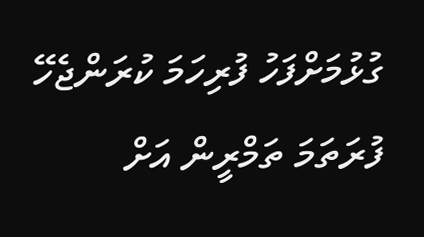ގުޅުމަށްފަހު ފުރިހަމަ ކުރަންޖެހޭ ފުރަތަމަ ތަމްރީން އަށް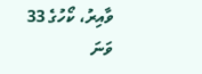ވާއިރު، ކޯހުގެ 33 ވަނަ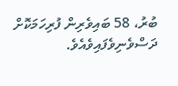ބުރު، 58 ބައިވެރިން ފުރިހަމަކޮށް ދަސްވެނިވެފައިވެއެވެ.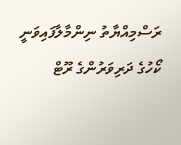ރަސްމިއްޔާތު ނިންމާލާފައިވަނީ ކޯހުގެ ދަރިވަރުންގެ ރޫޓް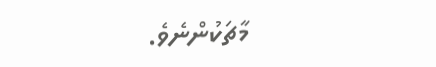މާޗަކުންނެވެ.